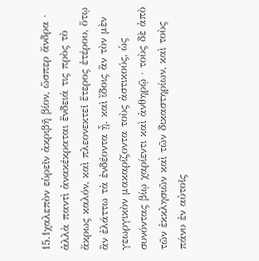15.1χαλεπὸν εὑρεῖν ἀκριβῆ βίον, ὥσπερ ἄνδρα · ἀλλὰ παντὶ ἀνακέκραται ἔνδειά τις πρὸς τὸ ἄκρως καλόν, καὶ πλεονεκτεῖ ἕτερος ἑτέρου, ὅτῳ ἂν ἐλάττω τὰ ἐνδέοντα ᾖ. καὶ ἴδοις ἂν τὸν μὲν γεωργικὸν μακαρίζοντα τοὺς ἀστικούς, ὡς συνόντας βίῳ χαρίεντι καὶ ἀνθηρῷ · τοὺς δὲ ἀπὸ τῶν ἐκκλησιῶν καὶ τῶν δικαστηρίων, καὶ τοὺς πάνυ ἐν αὐτοῖς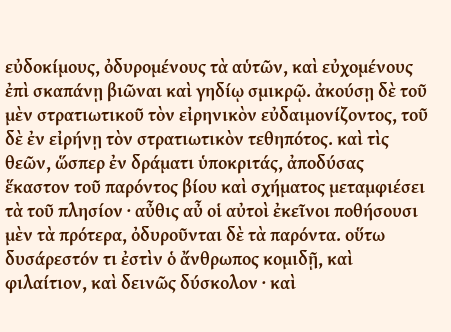εὐδοκίμους, ὀδυρομένους τὰ αὑτῶν, καὶ εὐχομένους ἐπὶ σκαπάνῃ βιῶναι καὶ γηδίῳ σμικρῷ. ἀκούσῃ δὲ τοῦ μὲν στρατιωτικοῦ τὸν εἰρηνικὸν εὐδαιμονίζοντος, τοῦ δὲ ἐν εἰρήνῃ τὸν στρατιωτικὸν τεθηπότος. καὶ τὶς θεῶν, ὥσπερ ἐν δράματι ὑποκριτάς, ἀποδύσας ἕκαστον τοῦ παρόντος βίου καὶ σχήματος μεταμφιέσει τὰ τοῦ πλησίον · αὖθις αὖ οἱ αὐτοὶ ἐκεῖνοι ποθήσουσι μὲν τὰ πρότερα, ὀδυροῦνται δὲ τὰ παρόντα. οὕτω δυσάρεστόν τι ἐστὶν ὁ ἄνθρωπος κομιδῇ, καὶ φιλαίτιον, καὶ δεινῶς δύσκολον · καὶ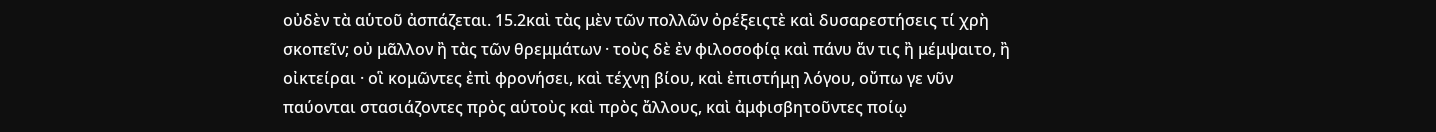οὐδὲν τὰ αὑτοῦ ἀσπάζεται. 15.2καὶ τὰς μὲν τῶν πολλῶν ὀρέξειςτὲ καὶ δυσαρεστήσεις τί χρὴ σκοπεῖν; οὐ μᾶλλον ἢ τὰς τῶν θρεμμάτων · τοὺς δὲ ἐν φιλοσοφίᾳ καὶ πάνυ ἄν τις ἢ μέμψαιτο, ἢ οἰκτείραι · οἳ κομῶντες ἐπὶ φρονήσει, καὶ τέχνῃ βίου, καὶ ἐπιστήμῃ λόγου, οὔπω γε νῦν παύονται στασιάζοντες πρὸς αὑτοὺς καὶ πρὸς ἄλλους, καὶ ἀμφισβητοῦντες ποίῳ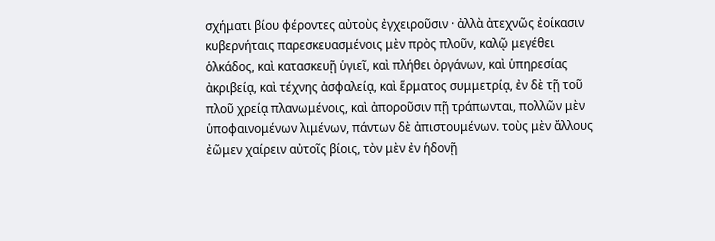σχήματι βίου φέροντες αὐτοὺς ἐγχειροῦσιν · ἀλλὰ ἀτεχνῶς ἐοίκασιν κυβερνήταις παρεσκευασμένοις μὲν πρὸς πλοῦν, καλῷ μεγέθει ὁλκάδος, καὶ κατασκευῇ ὑγιεῖ, καὶ πλήθει ὀργάνων, καὶ ὑπηρεσίας ἀκριβείᾳ, καὶ τέχνης ἀσφαλείᾳ, καὶ ἕρματος συμμετρίᾳ, ἐν δὲ τῇ τοῦ πλοῦ χρείᾳ πλανωμένοις, καὶ ἀποροῦσιν πῇ τράπωνται, πολλῶν μὲν ὑποφαινομένων λιμένων, πάντων δὲ ἀπιστουμένων. τοὺς μὲν ἄλλους ἐῶμεν χαίρειν αὐτοῖς βίοις, τὸν μὲν ἐν ἡδονῇ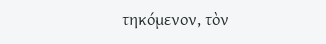τηκόμενον, τὸν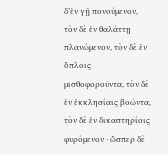δ’ἐν γῇ πονούμενον, τὸν δὲ ἐν θαλάττῃ πλανώμενον, τὸν δὲ ἐν ὅπλοις μισθοφοροῦντα, τὸν δὲ ἐν ἐκκλησίαις βοῶντα, τὸν δὲ ἐν δικαστηρίοις φυρόμενον · ὥσπερ δὲ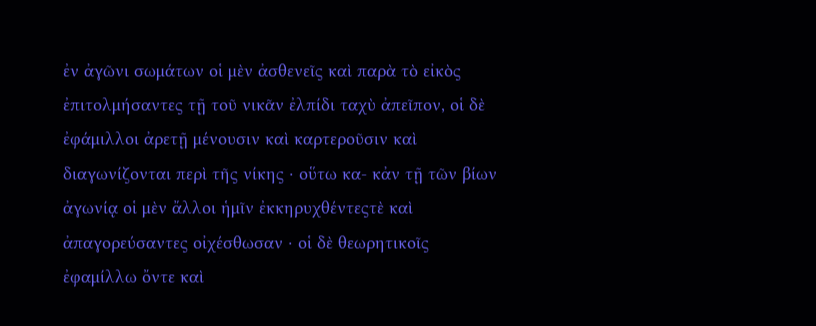ἐν ἀγῶνι σωμάτων οἱ μὲν ἀσθενεῖς καὶ παρὰ τὸ εἰκὸς ἐπιτολμήσαντες τῇ τοῦ νικᾶν ἐλπίδι ταχὺ ἀπεῖπον, οἱ δὲ ἐφάμιλλοι ἀρετῇ μένουσιν καὶ καρτεροῦσιν καὶ διαγωνίζονται περὶ τῆς νίκης · οὕτω κα- κἀν τῇ τῶν βίων ἀγωνίᾳ οἱ μὲν ἄλλοι ἡμῖν ἐκκηρυχθέντεςτὲ καὶ ἀπαγορεύσαντες οἰχέσθωσαν · οἱ δὲ θεωρητικοῖς ἐφαμίλλω ὄντε καὶ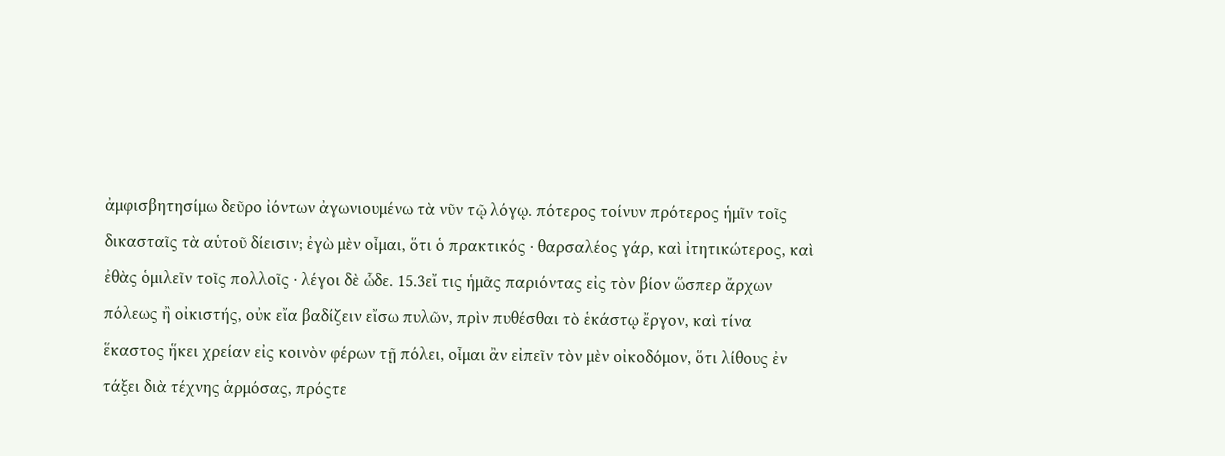ἀμφισβητησίμω δεῦρο ἰόντων ἀγωνιουμένω τὰ νῦν τῷ λόγῳ. πότερος τοίνυν πρότερος ἡμῖν τοῖς δικασταῖς τὰ αὑτοῦ δίεισιν; ἐγὼ μὲν οἶμαι, ὅτι ὁ πρακτικός · θαρσαλέος γάρ, καὶ ἰτητικώτερος, καὶ ἐθὰς ὁμιλεῖν τοῖς πολλοῖς · λέγοι δὲ ὧδε. 15.3εἴ τις ἡμᾶς παριόντας εἰς τὸν βίον ὥσπερ ἄρχων πόλεως ἢ οἰκιστής, οὐκ εἴα βαδίζειν εἴσω πυλῶν, πρὶν πυθέσθαι τὸ ἑκάστῳ ἔργον, καὶ τίνα ἕκαστος ἥκει χρείαν εἰς κοινὸν φέρων τῇ πόλει, οἶμαι ἂν εἰπεῖν τὸν μὲν οἰκοδόμον, ὅτι λίθους ἐν τάξει διὰ τέχνης ἁρμόσας, πρόςτε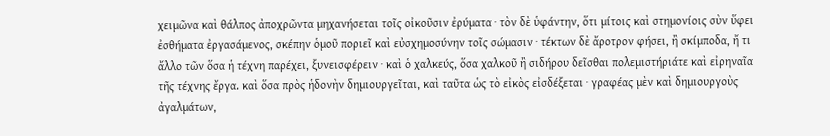χειμῶνα καὶ θάλπος ἀποχρῶντα μηχανήσεται τοῖς οἰκοῦσιν ἐρύματα · τὸν δὲ ὑφάντην, ὅτι μίτοις καὶ στημονίοις σὺν ὕφει ἐσθήματα ἐργασάμενος, σκέπην ὁμοῦ ποριεῖ καὶ εὐσχημοσύνην τοῖς σώμασιν · τέκτων δὲ ἄροτρον φήσει, ἢ σκίμποδα, ἤ τι ἄλλο τῶν ὅσα ἡ τέχνη παρέχει, ξυνεισφέρειν · καὶ ὁ χαλκεύς, ὅσα χαλκοῦ ἢ σιδήρου δεῖσθαι πολεμιστήριάτε καὶ εἰρηναῖα τῆς τέχνης ἔργα. καὶ ὅσα πρὸς ἡδονὴν δημιουργεῖται, καὶ ταῦτα ὡς τὸ εἰκὸς εἰσδέξεται · γραφέας μὲν καὶ δημιουργοὺς ἀγαλμάτων,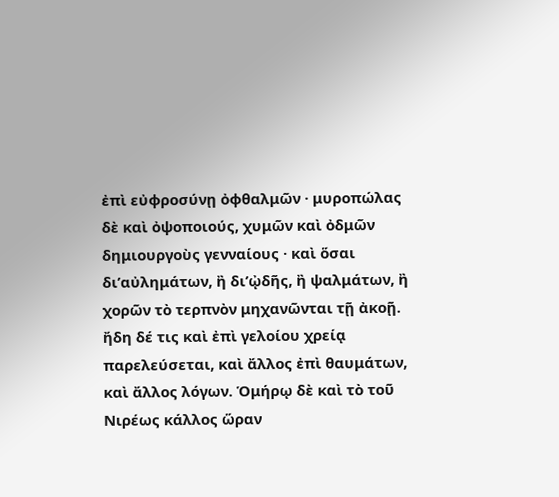ἐπὶ εὐφροσύνῃ ὀφθαλμῶν · μυροπώλας δὲ καὶ ὀψοποιούς, χυμῶν καὶ ὀδμῶν δημιουργοὺς γενναίους · καὶ ὅσαι δι’αὐλημάτων, ἢ δι’ᾠδῆς, ἢ ψαλμάτων, ἢ χορῶν τὸ τερπνὸν μηχανῶνται τῇ ἀκοῇ. ἤδη δέ τις καὶ ἐπὶ γελοίου χρείᾳ παρελεύσεται, καὶ ἄλλος ἐπὶ θαυμάτων, καὶ ἄλλος λόγων. Ὁμήρῳ δὲ καὶ τὸ τοῦ Νιρέως κάλλος ὥραν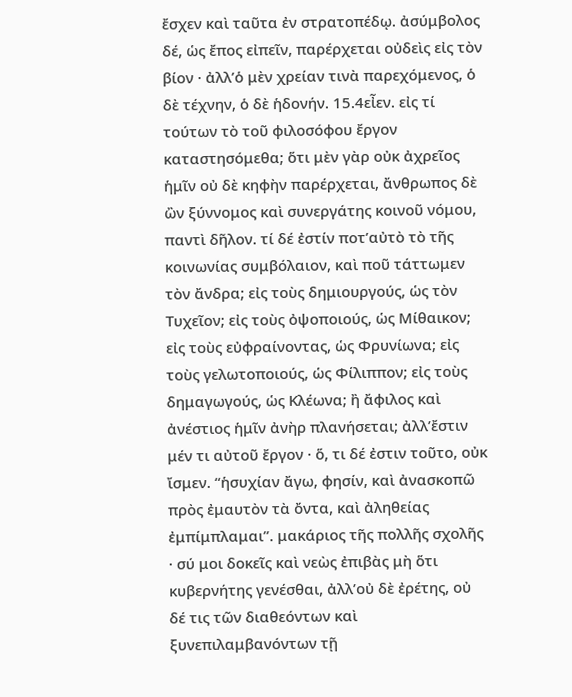ἔσχεν καὶ ταῦτα ἐν στρατοπέδῳ. ἀσύμβολος δέ, ὡς ἔπος εἰπεῖν, παρέρχεται οὐδεὶς εἰς τὸν βίον · ἀλλ’ὁ μὲν χρείαν τινὰ παρεχόμενος, ὁ δὲ τέχνην, ὁ δὲ ἡδονήν. 15.4εἶεν. εἰς τί τούτων τὸ τοῦ φιλοσόφου ἔργον καταστησόμεθα; ὅτι μὲν γὰρ οὐκ ἀχρεῖος ἡμῖν οὐ δὲ κηφὴν παρέρχεται, ἄνθρωπος δὲ ὢν ξύννομος καὶ συνεργάτης κοινοῦ νόμου, παντὶ δῆλον. τί δέ ἐστίν ποτ’αὐτὸ τὸ τῆς κοινωνίας συμβόλαιον, καὶ ποῦ τάττωμεν τὸν ἄνδρα; εἰς τοὺς δημιουργούς, ὡς τὸν Τυχεῖον; εἰς τοὺς ὀψοποιούς, ὡς Μίθαικον; εἰς τοὺς εὐφραίνοντας, ὡς Φρυνίωνα; εἰς τοὺς γελωτοποιούς, ὡς Φίλιππον; εἰς τοὺς δημαγωγούς, ὡς Κλέωνα; ἢ ἄφιλος καὶ ἀνέστιος ἡμῖν ἀνὴρ πλανήσεται; ἀλλ’ἔστιν μέν τι αὐτοῦ ἔργον · ὅ, τι δέ ἐστιν τοῦτο, οὐκ ἴσμεν. “ἡσυχίαν ἄγω, φησίν, καὶ ἀνασκοπῶ πρὸς ἐμαυτὸν τὰ ὄντα, καὶ ἀληθείας ἐμπίμπλαμαι”. μακάριος τῆς πολλῆς σχολῆς · σύ μοι δοκεῖς καὶ νεὼς ἐπιβὰς μὴ ὅτι κυβερνήτης γενέσθαι, ἀλλ’οὐ δὲ ἐρέτης, οὐ δέ τις τῶν διαθεόντων καὶ ξυνεπιλαμβανόντων τῇ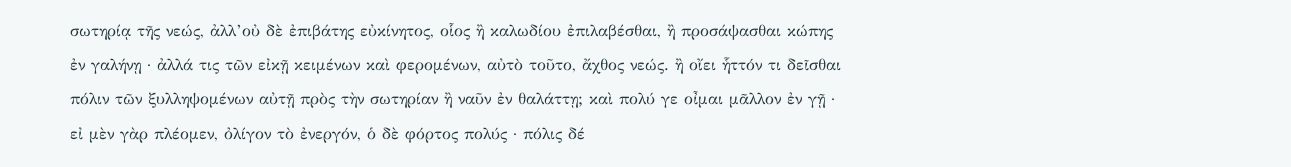σωτηρίᾳ τῆς νεώς, ἀλλ’οὐ δὲ ἐπιβάτης εὐκίνητος, οἷος ἢ καλωδίου ἐπιλαβέσθαι, ἢ προσάψασθαι κώπης ἐν γαλήνῃ · ἀλλά τις τῶν εἰκῇ κειμένων καὶ φερομένων, αὐτὸ τοῦτο, ἄχθος νεώς. ἢ οἴει ἧττόν τι δεῖσθαι πόλιν τῶν ξυλληψομένων αὐτῇ πρὸς τὴν σωτηρίαν ἢ ναῦν ἐν θαλάττῃ; καὶ πολύ γε οἶμαι μᾶλλον ἐν γῇ · εἰ μὲν γὰρ πλέομεν, ὀλίγον τὸ ἐνεργόν, ὁ δὲ φόρτος πολύς · πόλις δέ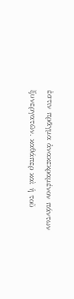ἐστιν πρᾶγμα ἀνακεκραμένον πάντων ξυνεργατῶν. καθάπερ καὶ ἡ τοῦ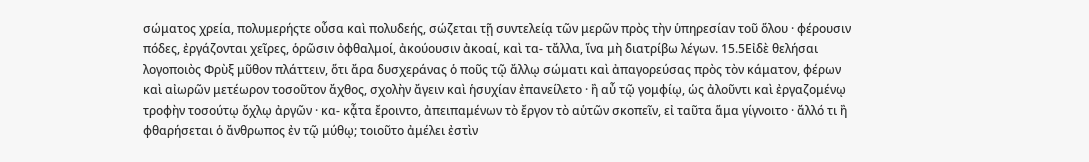σώματος χρεία, πολυμερήςτε οὖσα καὶ πολυδεής, σώζεται τῇ συντελείᾳ τῶν μερῶν πρὸς τὴν ὑπηρεσίαν τοῦ ὅλου · φέρουσιν πόδες, ἐργάζονται χεῖρες, ὁρῶσιν ὀφθαλμοί, ἀκούουσιν ἀκοαί, καὶ τα- τἄλλα, ἵνα μὴ διατρίβω λέγων. 15.5Εἰδὲ θελήσαι λογοποιὸς Φρὺξ μῦθον πλάττειν, ὅτι ἄρα δυσχεράνας ὁ ποῦς τῷ ἄλλῳ σώματι καὶ ἀπαγορεύσας πρὸς τὸν κάματον, φέρων καὶ αἰωρῶν μετέωρον τοσοῦτον ἄχθος, σχολὴν ἄγειν καὶ ἡσυχίαν ἐπανείλετο · ἢ αὖ τῷ γομφίῳ, ὡς ἀλοῦντι καὶ ἐργαζομένῳ τροφὴν τοσούτῳ ὄχλῳ ἀργῶν · κα- κᾆτα ἔροιντο, ἀπειπαμένων τὸ ἔργον τὸ αὑτῶν σκοπεῖν, εἰ ταῦτα ἅμα γίγνοιτο · ἄλλό τι ἢ φθαρήσεται ὁ ἄνθρωπος ἐν τῷ μύθῳ; τοιοῦτο ἀμέλει ἐστὶν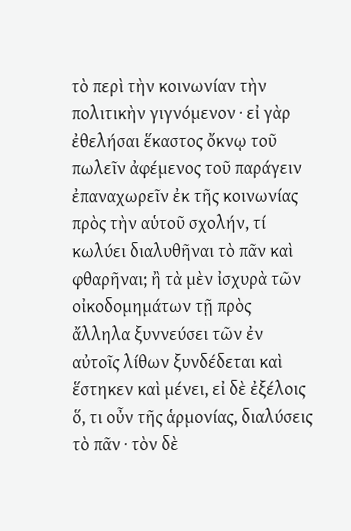τὸ περὶ τὴν κοινωνίαν τὴν πολιτικὴν γιγνόμενον · εἰ γὰρ ἐθελήσαι ἕκαστος ὄκνῳ τοῦ πωλεῖν ἀφέμενος τοῦ παράγειν ἐπαναχωρεῖν ἐκ τῆς κοινωνίας πρὸς τὴν αὑτοῦ σχολήν, τί κωλύει διαλυθῆναι τὸ πᾶν καὶ φθαρῆναι; ἢ τὰ μὲν ἰσχυρὰ τῶν οἰκοδομημάτων τῇ πρὸς ἄλληλα ξυννεύσει τῶν ἐν αὐτοῖς λίθων ξυνδέδεται καὶ ἕστηκεν καὶ μένει, εἰ δὲ ἐξέλοις ὅ, τι οὖν τῆς ἁρμονίας, διαλύσεις τὸ πᾶν · τὸν δὲ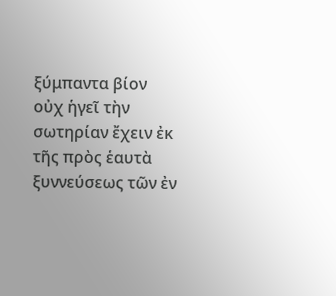ξύμπαντα βίον οὐχ ἡγεῖ τὴν σωτηρίαν ἔχειν ἐκ τῆς πρὸς ἑαυτὰ ξυννεύσεως τῶν ἐν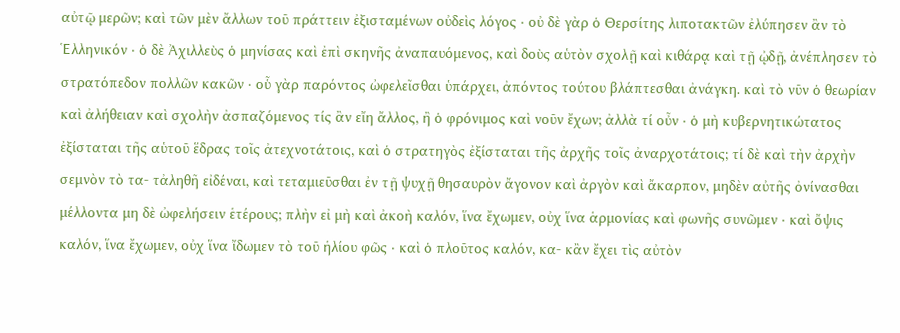αὐτῷ μερῶν; καὶ τῶν μὲν ἄλλων τοῦ πράττειν ἐξισταμένων οὐδεὶς λόγος · οὐ δὲ γὰρ ὁ Θερσίτης λιποτακτῶν ἐλύπησεν ἂν τὸ Ἑλληνικόν · ὁ δὲ Ἀχιλλεὺς ὁ μηνίσας καὶ ἐπὶ σκηνῆς ἀναπαυόμενος, καὶ δοὺς αὑτὸν σχολῇ καὶ κιθάρᾳ καὶ τῇ ᾠδῇ, ἀνέπλησεν τὸ στρατόπεδον πολλῶν κακῶν · οὗ γὰρ παρόντος ὠφελεῖσθαι ὑπάρχει, ἀπόντος τούτου βλάπτεσθαι ἀνάγκη. καὶ τὸ νῦν ὁ θεωρίαν καὶ ἀλήθειαν καὶ σχολὴν ἀσπαζόμενος τίς ἂν εἴη ἄλλος, ἢ ὁ φρόνιμος καὶ νοῦν ἔχων; ἀλλὰ τί οὖν · ὁ μὴ κυβερνητικώτατος ἐξίσταται τῆς αὑτοῦ ἕδρας τοῖς ἀτεχνοτάτοις, καὶ ὁ στρατηγὸς ἐξίσταται τῆς ἀρχῆς τοῖς ἀναρχοτάτοις; τί δὲ καὶ τὴν ἀρχὴν σεμνὸν τὸ τα- τἀληθῆ εἰδέναι, καὶ τεταμιεῦσθαι ἐν τῇ ψυχῇ θησαυρὸν ἄγονον καὶ ἀργὸν καὶ ἄκαρπον, μηδὲν αὐτῆς ὀνίνασθαι μέλλοντα μη δὲ ὠφελήσειν ἑτέρους; πλὴν εἰ μὴ καὶ ἀκοὴ καλόν, ἵνα ἔχωμεν, οὐχ ἵνα ἁρμονίας καὶ φωνῆς συνῶμεν · καὶ ὄψις καλόν, ἵνα ἔχωμεν, οὐχ ἵνα ἴδωμεν τὸ τοῦ ἡλίου φῶς · καὶ ὁ πλοῦτος καλόν, κα- κἂν ἔχει τὶς αὐτὸν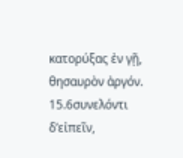κατορύξας ἐν γῇ, θησαυρὸν ἀργόν. 15.6συνελόντι δ’εἰπεῖν,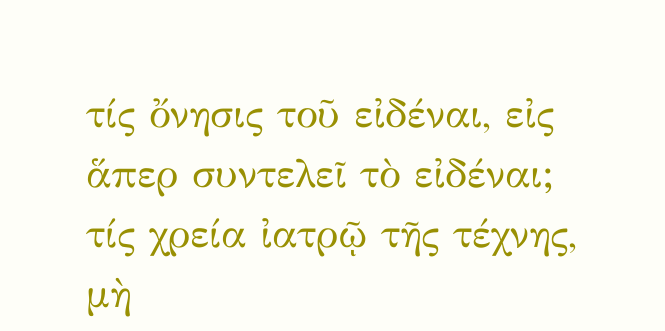τίς ὄνησις τοῦ εἰδέναι, εἰς ἅπερ συντελεῖ τὸ εἰδέναι; τίς χρεία ἰατρῷ τῆς τέχνης, μὴ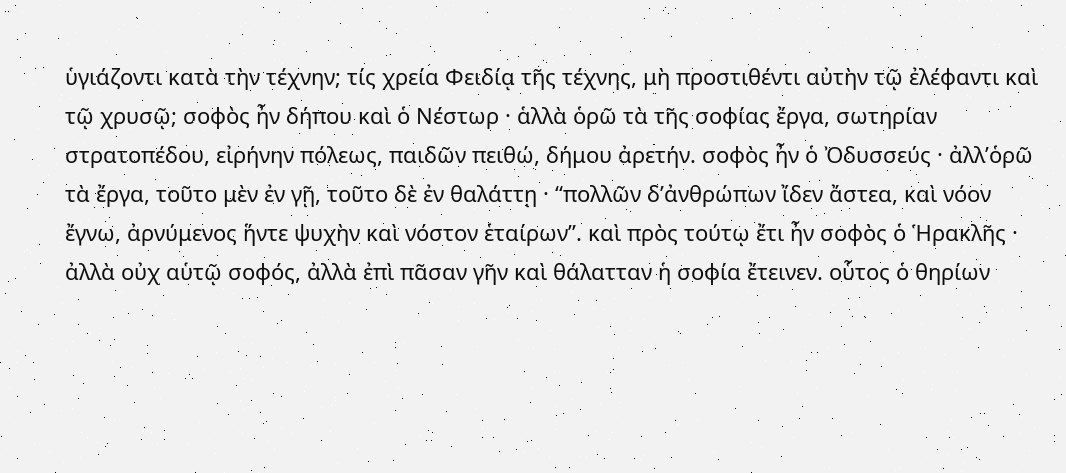ὑγιάζοντι κατὰ τὴν τέχνην; τίς χρεία Φειδίᾳ τῆς τέχνης, μὴ προστιθέντι αὐτὴν τῷ ἐλέφαντι καὶ τῷ χρυσῷ; σοφὸς ἦν δήπου καὶ ὁ Νέστωρ · ἁλλὰ ὁρῶ τὰ τῆς σοφίας ἔργα, σωτηρίαν στρατοπέδου, εἰρήνην πόλεως, παιδῶν πειθώ, δήμου ἀρετήν. σοφὸς ἦν ὁ Ὀδυσσεύς · ἀλλ’ὁρῶ τὰ ἔργα, τοῦτο μὲν ἐν γῇ, τοῦτο δὲ ἐν θαλάττῃ · “πολλῶν δ’ἀνθρώπων ἴδεν ἄστεα, καὶ νόον ἔγνω, ἀρνύμενος ἥντε ψυχὴν καὶ νόστον ἑταίρων”. καὶ πρὸς τούτῳ ἔτι ἦν σοφὸς ὁ Ἡρακλῆς · ἀλλὰ οὐχ αὑτῷ σοφός, ἀλλὰ ἐπὶ πᾶσαν γῆν καὶ θάλατταν ἡ σοφία ἔτεινεν. οὗτος ὁ θηρίων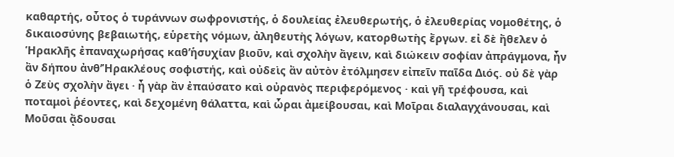καθαρτής, οὗτος ὁ τυράννων σωφρονιστής, ὁ δουλείας ἐλευθερωτής, ὁ ἐλευθερίας νομοθέτης, ὁ δικαιοσύνης βεβαιωτής, εὑρετὴς νόμων, ἀληθευτὴς λόγων, κατορθωτὴς ἔργων. εἰ δὲ ἤθελεν ὁ Ἡρακλῆς ἐπαναχωρήσας καθ’ἡσυχίαν βιοῦν, καὶ σχολὴν ἄγειν, καὶ διώκειν σοφίαν ἀπράγμονα, ἦν ἂν δήπου ἀνθ’Ἡρακλέους σοφιστής, καὶ οὐδεὶς ἂν αὐτὸν ἐτόλμησεν εἰπεῖν παῖδα Διός. οὐ δὲ γὰρ ὁ Ζεὺς σχολὴν ἄγει · ἦ γὰρ ἂν ἐπαύσατο καὶ οὐρανὸς περιφερόμενος · καὶ γῆ τρέφουσα, καὶ ποταμοὶ ῥέοντες, καὶ δεχομένη θάλαττα, καὶ ὧραι ἀμείβουσαι, καὶ Μοῖραι διαλαγχάνουσαι, καὶ Μοῦσαι ᾄδουσαι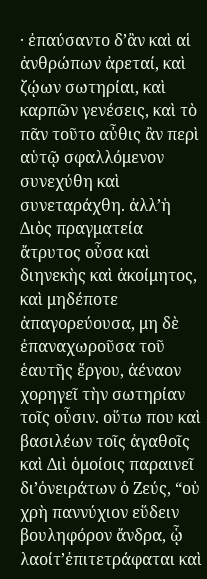· ἐπαύσαντο δ’ἂν καὶ αἱ ἀνθρώπων ἀρεταί, καὶ ζῴων σωτηρίαι, καὶ καρπῶν γενέσεις, καὶ τὸ πᾶν τοῦτο αὖθις ἂν περὶ αὑτῷ σφαλλόμενον συνεχύθη καὶ συνεταράχθη. ἀλλ’ἡ Διὸς πραγματεία ἄτρυτος οὖσα καὶ διηνεκὴς καὶ ἀκοίμητος, καὶ μηδέποτε ἀπαγορεύουσα, μη δὲ ἐπαναχωροῦσα τοῦ ἑαυτῆς ἔργου, ἀέναον χορηγεῖ τὴν σωτηρίαν τοῖς οὖσιν. οὕτω που καὶ βασιλέων τοῖς ἀγαθοῖς καὶ Διὶ ὁμοίοις παραινεῖ δι’ὀνειράτων ὁ Ζεύς, “οὐ χρὴ παννύχιον εὕδειν βουληφόρον ἄνδρα, ᾧ λαοίτ’ἐπιτετράφαται καὶ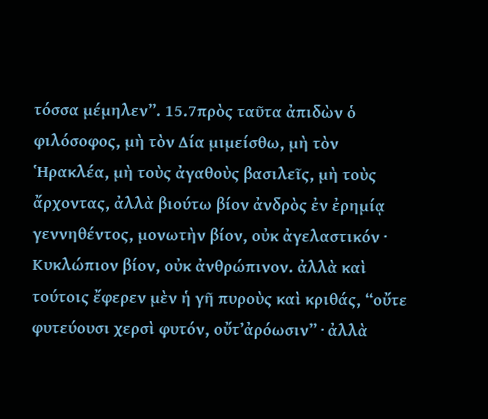τόσσα μέμηλεν”. 15.7πρὸς ταῦτα ἀπιδὼν ὁ φιλόσοφος, μὴ τὸν Δία μιμείσθω, μὴ τὸν Ἡρακλέα, μὴ τοὺς ἀγαθοὺς βασιλεῖς, μὴ τοὺς ἄρχοντας, ἀλλὰ βιούτω βίον ἀνδρὸς ἐν ἐρημίᾳ γεννηθέντος, μονωτὴν βίον, οὐκ ἀγελαστικόν · Κυκλώπιον βίον, οὐκ ἀνθρώπινον. ἀλλὰ καὶ τούτοις ἔφερεν μὲν ἡ γῆ πυροὺς καὶ κριθάς, “οὔτε φυτεύουσι χερσὶ φυτόν, οὔτ’ἀρόωσιν” · ἀλλὰ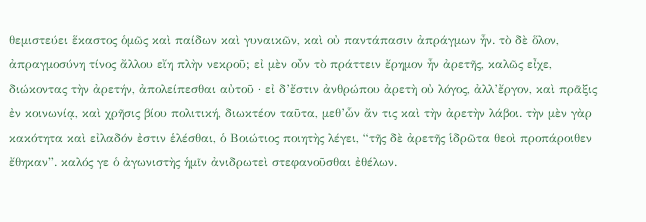θεμιστεύει ἕκαστος ὁμῶς καὶ παίδων καὶ γυναικῶν, καὶ οὐ παντάπασιν ἀπράγμων ἦν. τὸ δὲ ὅλον, ἀπραγμοσύνη τίνος ἄλλου εἴη πλὴν νεκροῦ; εἰ μὲν οὖν τὸ πράττειν ἔρημον ἦν ἀρετῆς, καλῶς εἶχε, διώκοντας τὴν ἀρετήν, ἀπολείπεσθαι αὐτοῦ · εἰ δ’ἔστιν ἀνθρώπου ἀρετὴ οὐ λόγος, ἀλλ’ἔργον, καὶ πρᾶξις ἐν κοινωνίᾳ, καὶ χρῆσις βίου πολιτική, διωκτέον ταῦτα, μεθ’ὧν ἄν τις καὶ τὴν ἀρετὴν λάβοι. τὴν μὲν γὰρ κακότητα καὶ εἰλαδόν ἐστιν ἑλέσθαι, ὁ Βοιώτιος ποιητὴς λέγει, “τῆς δὲ ἀρετῆς ἱδρῶτα θεοὶ προπάροιθεν ἔθηκαν”. καλός γε ὁ ἀγωνιστὴς ἡμῖν ἀνιδρωτεὶ στεφανοῦσθαι ἐθέλων.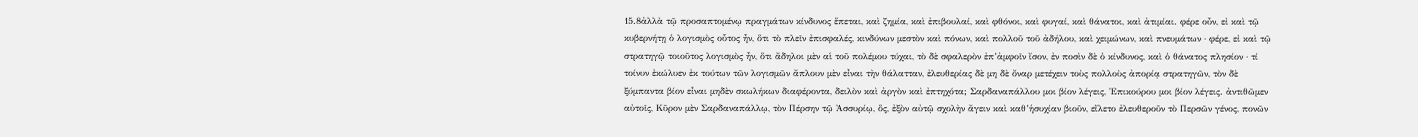15.8ἀλλὰ τῷ προσαπτομένῳ πραγμάτων κίνδυνος ἕπεται, καὶ ζημία, καὶ ἐπιβουλαί, καὶ φθόνοι, καὶ φυγαί, καὶ θάνατοι, καὶ ἀτιμίαι. φέρε οὖν, εἰ καὶ τῷ κυβερνήτῃ ὁ λογισμὸς οὗτος ἦν, ὅτι τὸ πλεῖν ἐπισφαλές, κινδύνων μεστὸν καὶ πόνων, καὶ πολλοῦ τοῦ ἀδήλου, καὶ χειμώνων, καὶ πνευμάτων · φέρε, εἰ καὶ τῷ στρατηγῷ τοιοῦτος λογισμὸς ἦν, ὅτι ἄδηλοι μὲν αἱ τοῦ πολέμου τύχαι, τὸ δὲ σφαλερὸν ἐπ’ἀμφοῖν ἴσον, ἐν ποσὶν δὲ ὁ κίνδυνος, καὶ ὁ θάνατος πλησίον · τί τοίνυν ἐκώλυεν ἐκ τούτων τῶν λογισμῶν ἄπλουν μὲν εἶναι τὴν θάλατταν, ἐλευθερίας δὲ μη δὲ ὄναρ μετέχειν τοὺς πολλοὺς ἀπορίᾳ στρατηγῶν, τὸν δὲ ξύμπαντα βίον εἶναι μηδὲν σκωλήκων διαφέροντα, δειλὸν καὶ ἀργὸν καὶ ἐπτηχότα; Σαρδαναπάλλου μοι βίον λέγεις, Ἐπικούρου μοι βίον λέγεις. ἀντιθῶμεν αὐτοῖς, Κῦρον μὲν Σαρδαναπάλλῳ, τὸν Πέρσην τῷ Ἀσσυρίῳ, ὅς, ἐξὸν αὐτῷ σχολὴν ἄγειν καὶ καθ’ἡσυχίαν βιοῦν, εἵλετο ἐλευθεροῦν τὸ Περσῶν γένος, πονῶν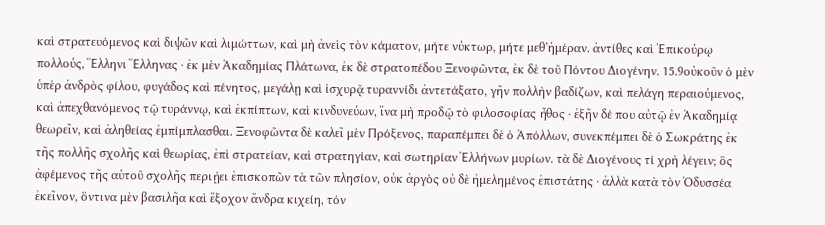καὶ στρατευόμενος καὶ διψῶν καὶ λιμώττων, καὶ μὴ ἀνεὶς τὸν κάματον, μήτε νύκτωρ, μήτε μεθ’ἡμέραν. ἀντίθες καὶ Ἐπικούρῳ πολλούς, Ἕλληνι Ἕλληνας · ἐκ μὲν Ἀκαδημίας Πλάτωνα, ἐκ δὲ στρατοπέδου Ξενοφῶντα, ἐκ δὲ τοῦ Πόντου Διογένην. 15.9οὐκοῦν ὁ μὲν ὑπὲρ ἀνδρὸς φίλου, φυγάδος καὶ πένητος, μεγάλῃ καὶ ἰσχυρᾷ τυραννίδι ἀντετάξατο, γῆν πολλὴν βαδίζων, καὶ πελάγη περαιούμενος, καὶ ἀπεχθανόμενος τῷ τυράννῳ, καὶ ἐκπίπτων, καὶ κινδυνεύων, ἵνα μὴ προδῷ τὸ φιλοσοφίας ἦθος · ἐξῆν δέ που αὐτῷ ἐν Ἀκαδημίᾳ θεωρεῖν, καὶ ἀληθείας ἐμπίμπλασθαι. Ξενοφῶντα δὲ καλεῖ μὲν Πρόξενος, παραπέμπει δὲ ὁ Ἀπόλλων, συνεκπέμπει δὲ ὁ Σωκράτης ἐκ τῆς πολλῆς σχολῆς καὶ θεωρίας, ἐπὶ στρατείαν, καὶ στρατηγίαν, καὶ σωτηρίαν Ἑλλήνων μυρίων. τὰ δὲ Διογένους τί χρὴ λέγειν; ὃς ἀφέμενος τῆς αὑτοῦ σχολῆς περιῄει ἐπισκοπῶν τὰ τῶν πλησίον, οὐκ ἀργὸς οὐ δὲ ἠμελημένος ἐπιστάτης · ἀλλὰ κατὰ τὸν Ὀδυσσέα ἐκεῖνον, ὅντινα μὲν βασιλῆα καὶ ἔξοχον ἄνδρα κιχείη, τόν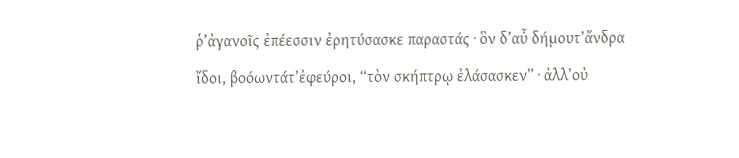ῥ’ἀγανοῖς ἐπέεσσιν ἐρητύσασκε παραστάς · ὃν δ’αὖ δήμουτ’ἄνδρα ἴδοι, βοόωντάτ’ἐφεύροι, “τὸν σκήπτρῳ ἐλάσασκεν” · ἀλλ’οὐ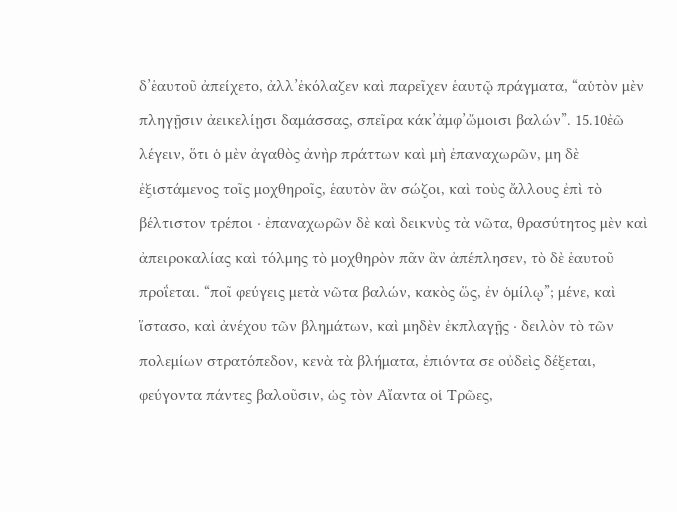δ’ἑαυτοῦ ἀπείχετο, ἀλλ’ἐκόλαζεν καὶ παρεῖχεν ἑαυτῷ πράγματα, “αὑτὸν μὲν πληγῇσιν ἀεικελίῃσι δαμάσσας, σπεῖρα κάκ’ἀμφ’ὤμοισι βαλών”. 15.10ἐῶ λέγειν, ὅτι ὁ μὲν ἀγαθὸς ἀνὴρ πράττων καὶ μὴ ἐπαναχωρῶν, μη δὲ ἐξιστάμενος τοῖς μοχθηροῖς, ἑαυτὸν ἂν σώζοι, καὶ τοὺς ἄλλους ἐπὶ τὸ βέλτιστον τρέποι · ἐπαναχωρῶν δὲ καὶ δεικνὺς τὰ νῶτα, θρασύτητος μὲν καὶ ἀπειροκαλίας καὶ τόλμης τὸ μοχθηρὸν πᾶν ἂν ἀπέπλησεν, τὸ δὲ ἑαυτοῦ προΐεται. “ποῖ φεύγεις μετὰ νῶτα βαλών, κακὸς ὥς, ἐν ὁμίλῳ”; μένε, καὶ ἵστασο, καὶ ἀνέχου τῶν βλημάτων, καὶ μηδὲν ἐκπλαγῇς · δειλὸν τὸ τῶν πολεμίων στρατόπεδον, κενὰ τὰ βλήματα, ἐπιόντα σε οὐδεὶς δέξεται, φεύγοντα πάντες βαλοῦσιν, ὡς τὸν Αἴαντα οἱ Τρῶες,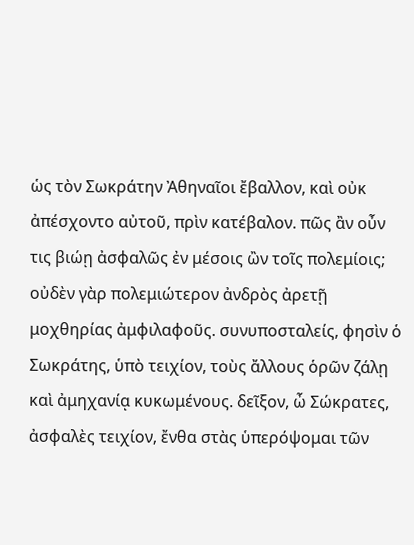ὡς τὸν Σωκράτην Ἀθηναῖοι ἔβαλλον, καὶ οὐκ ἀπέσχοντο αὐτοῦ, πρὶν κατέβαλον. πῶς ἂν οὖν τις βιώῃ ἀσφαλῶς ἐν μέσοις ὢν τοῖς πολεμίοις; οὐδὲν γὰρ πολεμιώτερον ἀνδρὸς ἀρετῇ μοχθηρίας ἀμφιλαφοῦς. συνυποσταλείς, φησὶν ὁ Σωκράτης, ὑπὸ τειχίον, τοὺς ἄλλους ὁρῶν ζάλῃ καὶ ἀμηχανίᾳ κυκωμένους. δεῖξον, ὦ Σώκρατες, ἀσφαλὲς τειχίον, ἔνθα στὰς ὑπερόψομαι τῶν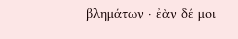βλημάτων · ἐὰν δέ μοι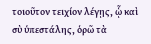τοιοῦτον τειχίον λέγῃς, ᾧ καὶ σὺ ὑπεστάλης, ὁρῶ τὰ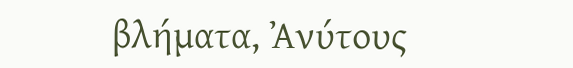βλήματα, Ἀνύτους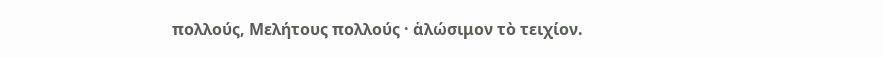πολλούς, Μελήτους πολλούς · ἁλώσιμον τὸ τειχίον.